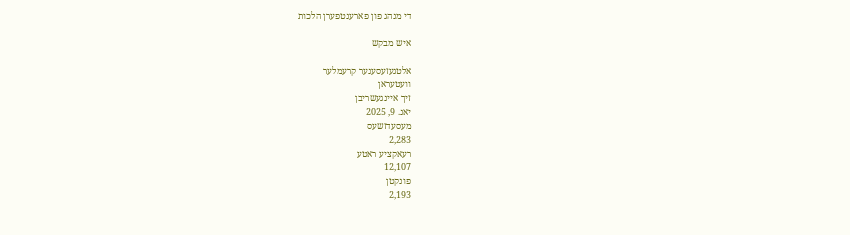די מנהג פון פארענטפערן הלכות

איש מבקש

אלטגעזעסענער קרעמלער
וועטעראן
זיך איינגעשריבן
יאנ. 9, 2025
מעסעדזשעס
2,283
רעאקציע ראטע
12,107
פונקטן
2,193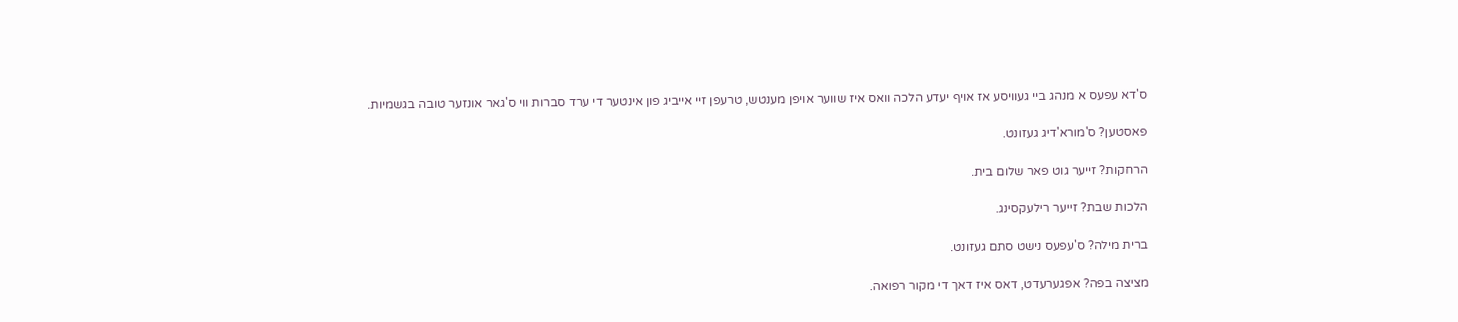ס'דא עפעס א מנהג ביי געוויסע אז אויף יעדע הלכה וואס איז שווער אויפן מענטש, טרעפן זיי אייביג פון אינטער די ערד סברות ווי ס'גאר אונזער טובה בגשמיות.

פאסטען? ס'מורא'דיג געזונט.

הרחקות? זייער גוט פאר שלום בית.

הלכות שבת? זייער רילעקסינג.

ברית מילה? ס'עפעס נישט סתם געזונט.

מציצה בפה? אפגערעדט, דאס איז דאך די מקור רפואה.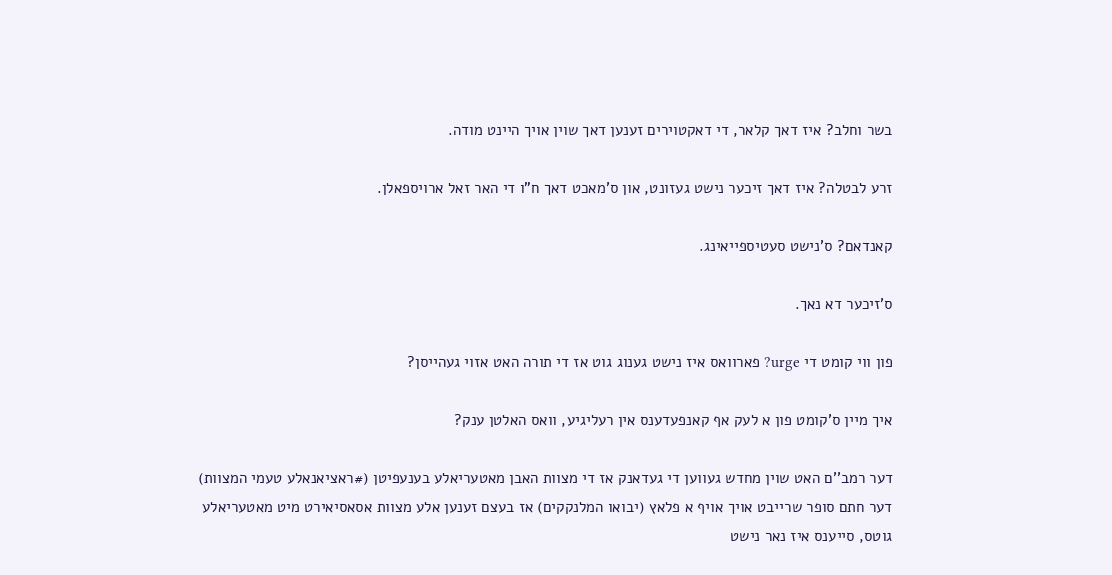בשר וחלב? איז דאך קלאר, די דאקטוירים זענען דאך שוין אויך היינט מודה.

זרע לבטלה? איז דאך זיכער נישט געזונט, און ס'מאכט דאך ח"ו די האר זאל ארויספאלן.

קאנדאם? ס'נישט סעטיספייאינג.

ס'זיכער דא נאך.

פון ווי קומט די urge? פארוואס איז נישט גענוג גוט אז די תורה האט אזוי געהייסן?

איך מיין ס'קומט פון א לעק אף קאנפעדענס אין רעליגיע, וואס האלטן ענק?

דער רמב''ם האט שוין מחדש געווען די געדאנק אז די מצוות האבן מאטעריאלע בענעפיטן (#ראציאנאלע טעמי המצוות)
דער חתם סופר שרייבט אויך אויף א פלאץ (יבואו המלנקקים) אז בעצם זענען אלע מצוות אסאסיאירט מיט מאטעריאלע גוטס, סייענס איז נאר נישט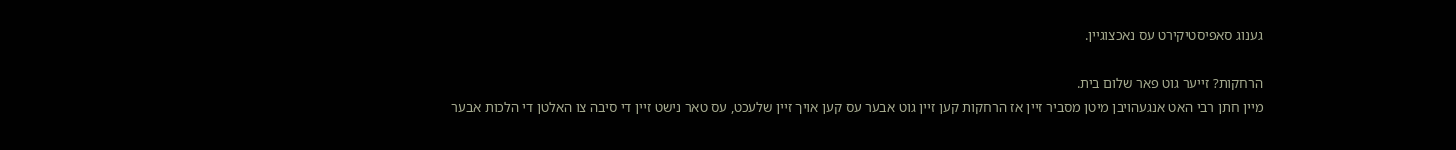גענוג סאפיסטיקירט עס נאכצוגיין.

הרחקות? זייער גוט פאר שלום בית.
מיין חתן רבי האט אנגעהויבן מיטן מסביר זיין אז הרחקות קען זיין גוט אבער עס קען אויך זיין שלעכט, עס טאר נישט זיין די סיבה צו האלטן די הלכות אבער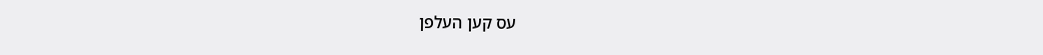עס קען העלפן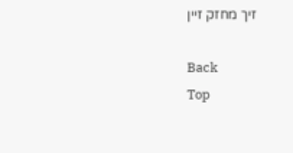זיך מחזק זיין

Back
Top